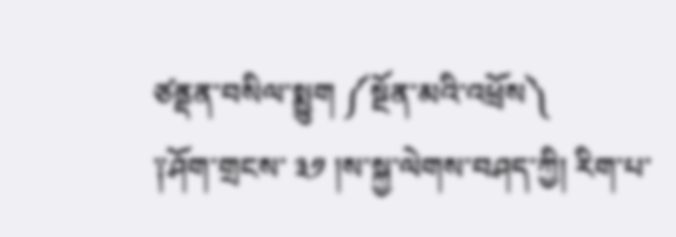ཙནྡན་བསིལ་སྨྱུག ༼སྔོན་མའི་འཕྲོས༽
༑ཤོག་གྲངས་ ༣༡ །ས་སྐྱ་ལེགས་བཤད་ཀྱི། རིག་པ་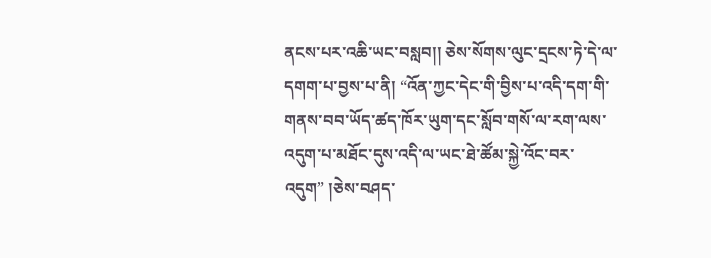ནངས་པར་འཆི་ཡང་བསླབ།། ཅེས་སོགས་ལུང་དྲངས་ཏེ་དེ་ལ་དགག་པ་བྱས་པ་ནི། “འོན་ཀྱང་དེང་གི་བྱིས་པ་འདི་དག་གི་གནས་བབ་ཡོད་ཚད་ཁོར་ཡུག་དང་སློབ་གསོ་ལ་རག་ལས་འདུག་པ་མཐོང་དུས་འདི་ལ་ཡང་ཐེ་ཚོམ་སྐྱེ་འོང་བར་འདུག” །ཅེས་བཤད་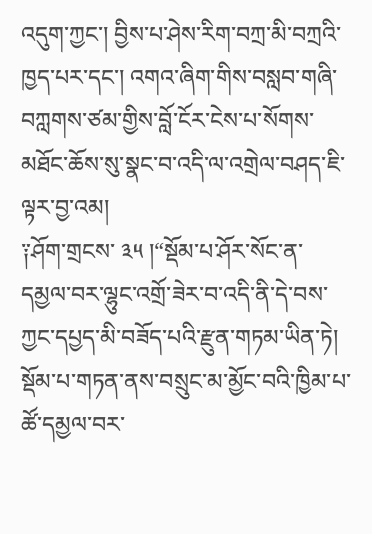འདུག་ཀྱང་། བྱིས་པ་ཤེས་རིག་བཀྲ་མི་བཀྲའི་ཁྱད་པར་དང་། འགའ་ཞིག་གིས་བསླབ་གཞི་བཀླགས་ཙམ་གྱིས་བློ་ངོར་ངེས་པ་སོགས་མཐོང་ཆོས་སུ་སྣང་བ་འདི་ལ་འགྲེལ་བཤད་ཇི་ལྟར་བྱ་འམ།
༑ཤོག་གྲངས་ ༣༥ །“སྡོམ་པ་ཤོར་སོང་ན་དམྱལ་བར་ལྷུང་འགྲོ་ཟེར་བ་འདི་ནི་དེ་བས་ཀྱང་དཔྱད་མི་བཟོད་པའི་རྫུན་གཏམ་ཡིན་ཏེ། སྡོམ་པ་གཏན་ནས་བསྲུང་མ་མྱོང་བའི་ཁྱིམ་པ་ཚོ་དམྱལ་བར་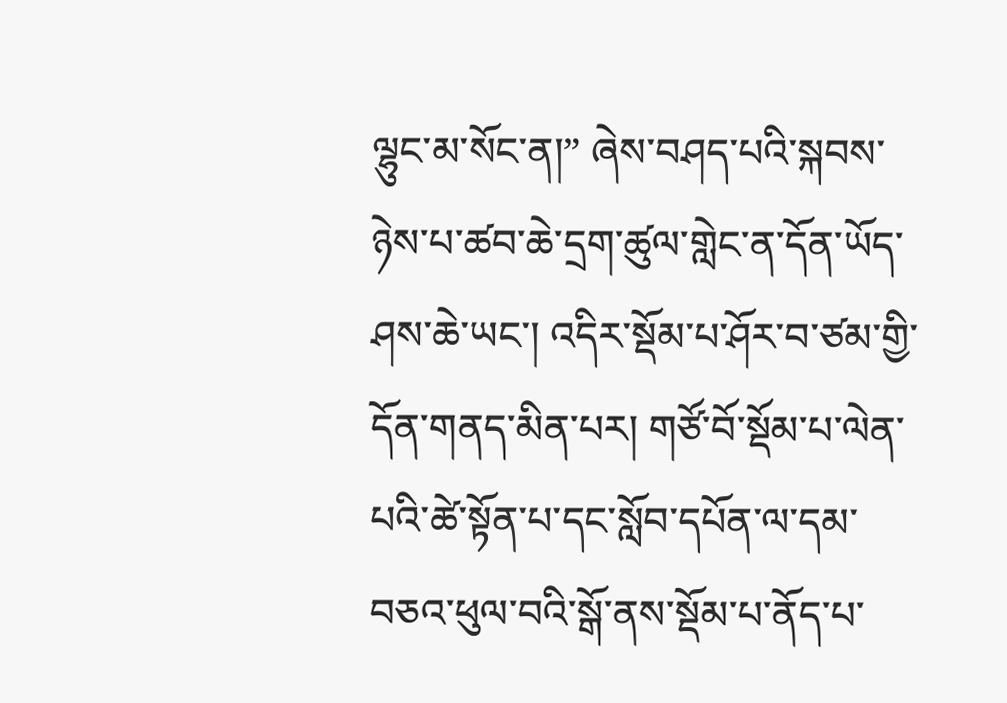ལྷུང་མ་སོང་ན།” ཞེས་བཤད་པའི་སྐབས་ཉེས་པ་ཚབ་ཆེ་དྲག་ཚུལ་གླེང་ན་དོན་ཡོད་ཤས་ཆེ་ཡང་། འདིར་སྡོམ་པ་ཤོར་བ་ཙམ་གྱི་དོན་གནད་མིན་པར། གཙོ་བོ་སྡོམ་པ་ལེན་པའི་ཚེ་སྟོན་པ་དང་སློབ་དཔོན་ལ་དམ་བཅའ་ཕུལ་བའི་སྒོ་ནས་སྡོམ་པ་ནོད་པ་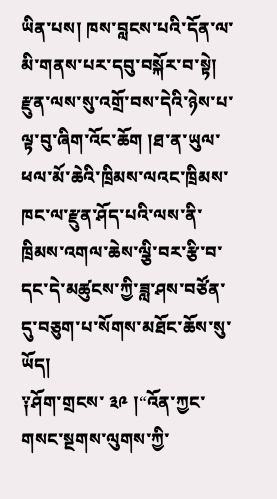ཡིན་པས། ཁས་བླངས་པའི་དོན་ལ་མི་གནས་པར་དབུ་བསྐོར་བ་སྟེ། རྫུན་ལས་སུ་འགྲོ་བས་དེའི་ཉེས་པ་ལྟ་བུ་ཞིག་འོང་ཆོག །ཐ་ན་ཡུལ་ཕལ་མོ་ཆེའི་ཁྲིམས་ལའང་ཁྲིམས་ཁང་ལ་རྫུན་ཤོད་པའི་ལས་ནི་ཁྲིམས་འགལ་ཆེས་ལྕི་བར་རྩི་བ་དང་དེ་མཚུངས་ཀྱི་ཟླ་ཤས་བཙོན་དུ་བཅུག་པ་སོགས་མཐོང་ཆོས་སུ་ཡོད།
༑ཤོག་གྲངས་ ༣༩ །“འོན་ཀྱང་གསང་སྔགས་ལུགས་ཀྱི་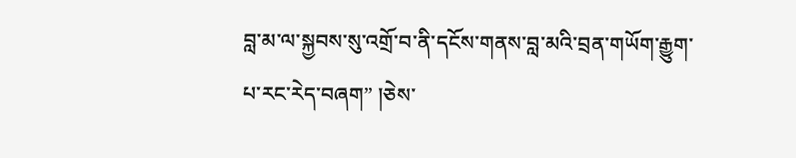བླ་མ་ལ་སྐྱབས་སུ་འགྲོ་བ་ནི་དངོས་གནས་བླ་མའི་བྲན་གཡོག་རྒྱུག་པ་རང་རེད་བཞག” །ཅེས་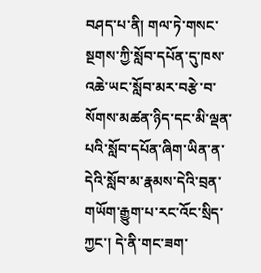བཤད་པ་ནི། གལ་ཏེ་གསང་སྔགས་ཀྱི་སློབ་དཔོན་དུ་ཁས་འཆེ་ཡང་སློབ་མར་བརྩེ་བ་སོགས་མཚན་ཉིད་དང་མི་ལྡན་པའི་སློབ་དཔོན་ཞིག་ཡིན་ན་དེའི་སློབ་མ་རྣམས་དེའི་བྲན་གཡོག་རྒྱུག་པ་རང་འོང་སྲིད་ཀྱང་། དེ་ནི་གང་ཟག་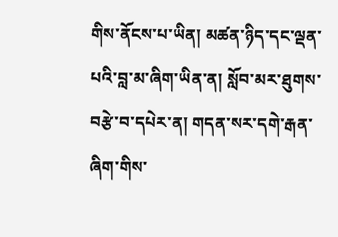གིས་ནོངས་པ་ཡིན། མཚན་ཉིད་དང་ལྡན་པའི་བླ་མ་ཞིག་ཡིན་ན། སློབ་མར་ཐུགས་བརྩེ་བ་དཔེར་ན། གདན་སར་དགེ་རྒན་ཞིག་གིས་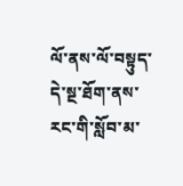ལོ་ནས་ལོ་བསྟུད་དེ་སྔ་ཐོག་ནས་རང་གི་སློབ་མ་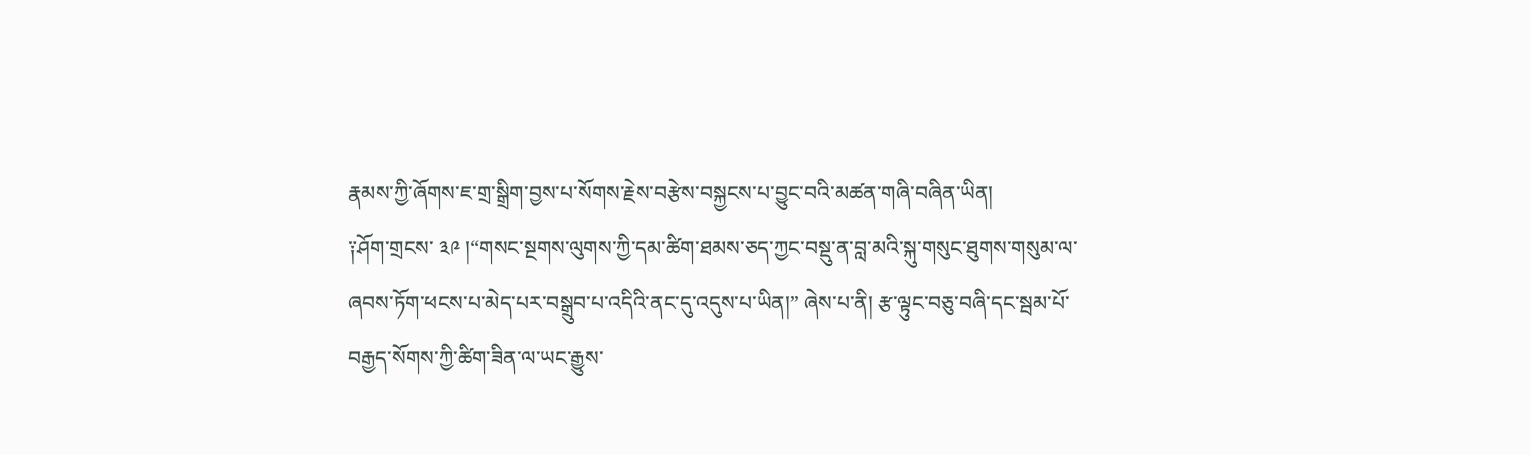རྣམས་ཀྱི་ཞོགས་ཇ་གྲ་སྒྲིག་བྱས་པ་སོགས་རྗེས་བརྩེས་བསྐྱངས་པ་བྱུང་བའི་མཚན་གཞི་བཞིན་ཡིན།
༑ཤོག་གྲངས་ ༣༩ །“གསང་སྔགས་ལུགས་ཀྱི་དམ་ཚིག་ཐམས་ཅད་ཀྱང་བསྡུ་ན་བླ་མའི་སྐུ་གསུང་ཐུགས་གསུམ་ལ་ཞབས་ཏོག་ཕངས་པ་མེད་པར་བསྒྲུབ་པ་འདིའི་ནང་དུ་འདུས་པ་ཡིན།” ཞེས་པ་ནི། རྩ་ལྟུང་བཅུ་བཞི་དང་སྦམ་པོ་བརྒྱད་སོགས་ཀྱི་ཚིག་ཟིན་ལ་ཡང་རྒྱུས་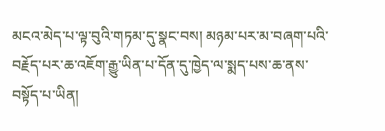མངའ་མེད་པ་ལྟ་བུའི་གཏམ་དུ་སྣང་བས། མཉམ་པར་མ་བཞག་པའི་བརྗོད་པར་ཆ་འཇོག་རྒྱུ་ཡིན་པ་དོན་དུ་ཁྱེད་ལ་སྨད་པས་ཆ་ནས་བསྟོད་པ་ཡིན།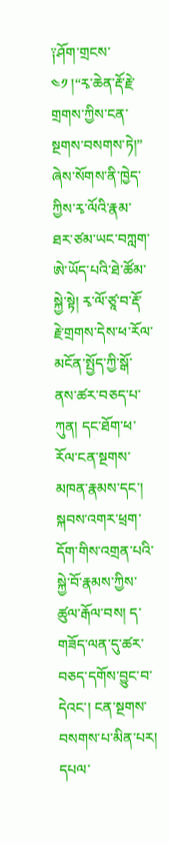༑ཤོག་གྲངས་ ༤༡ །“རྭ་ཆེན་རྡོ་རྗེ་གྲགས་ཀྱིས་ངན་སྔགས་བསགས་ཏེ།” ཞེས་སོགས་ནི་ཁྱེད་ཀྱིས་རྭ་ལོའི་རྣམ་ཐར་ཙམ་ཡང་བཀླག་ཨེ་ཡོད་པའི་ཐེ་ཚོམ་སྐྱེ་སྟེ། རྭ་ལོ་ཙཱ་བ་རྡོ་རྗེ་གྲགས་དེས་ཕ་རོལ་མངོན་སྤྱོད་ཀྱི་སྒོ་ནས་ཚར་བཅད་པ་ཀུན། དང་ཐོག་ཕ་རོལ་ངན་སྔགས་མཁན་རྣམས་དང་། སྐབས་འགར་ཕྲག་དོག་གིས་འགྲན་པའི་སྐྱེ་བོ་རྣམས་ཀྱིས་ཚུལ་རྒོལ་བས། ད་གཟོད་ལན་དུ་ཚར་བཅད་དགོས་བྱུང་བ་དེའང་། ངན་སྔགས་བསགས་པ་མིན་པར། དཔལ་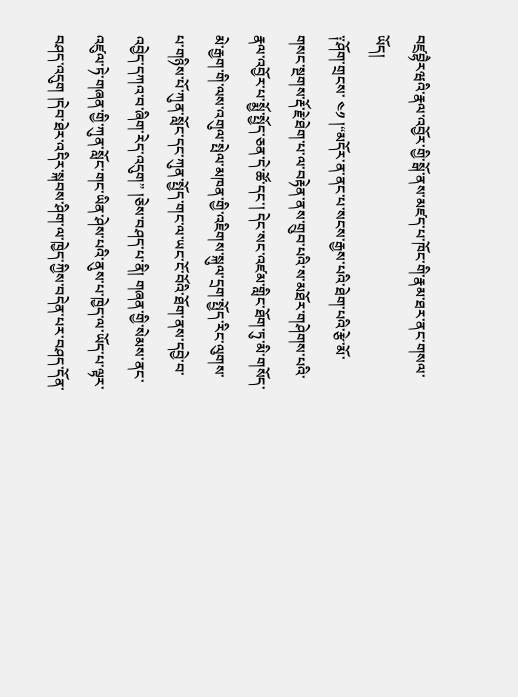བཛྲབྷཻརཝའི་རྣལ་འབྱོར་གྱི་སྒོ་ནས་མཛད་པ་ཁོང་གི་རྣམ་ཐར་ནང་གསལ་ཡོད།
༑ཤོག་གྲངས་ ༤༡ །“མདོར་ན་ནང་པ་སངས་རྒྱས་པའི་ཐེག་པའི་རྩེ་མོ་གསང་སྔགས་རྡོ་རྗེ་ཐེག་པ་ལ་བརྟེན་ནས་གྲུབ་པའི་ས་མཐོར་གཤེགས་པའི་རྣལ་འབྱོར་པ་སྨྱོ་སྤྱོད་ཅན་དེ་ཚོ་དང་། དེང་སང་འཛམ་གླིང་ཐོག་ཏུ་མི་གསོད་མེ་རྒྱག་གི་ལས་འགུལ་སྤེལ་མཁན་གྱི་འཇིགས་སྐུལ་དྲག་སྤྱོད་རིང་ལུགས་པ་གཉིས་པོ་ཀུན་སློང་དང་ཀུན་སྤྱོད་གང་ལ་ཡང་ངོ་བོའི་ཐོག་ནས་དབྱེ་བ་འབྱེད་དཀའ་བ་ཞིག་རེད་འདུག” །ཅེས་བཤད་པ་ནི། གཞན་གྱི་སེམས་ནང་འཛུལ་ཏེ་གཞན་གྱི་ཀུན་སློང་གང་ཡིན་ཤེས་པའི་ནུས་པ་ཁྱེད་ལ་ཡོད་པ་ལྟར་བཤད་འདུག །དེབ་ཐེར་འདིར་སྐབས་ཤིག་ལ་ཁྱེད་ཀྱིས་བདེན་པར་བཤད་དོན་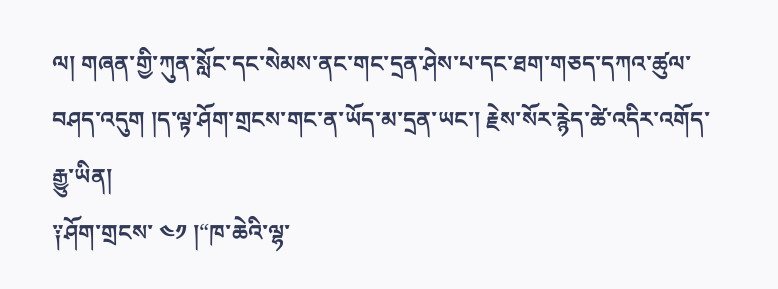ལ། གཞན་གྱི་ཀུན་སློང་དང་སེམས་ནང་གང་དྲན་ཤེས་པ་དང་ཐག་གཅད་དཀའ་ཚུལ་བཤད་འདུག །ད་ལྟ་ཤོག་གྲངས་གང་ན་ཡོད་མ་དྲན་ཡང་། རྗེས་སོར་རྙེད་ཚེ་འདིར་འགོད་རྒྱུ་ཡིན།
༑ཤོག་གྲངས་ ༤༡ །“ཁ་ཆེའི་ལྷ་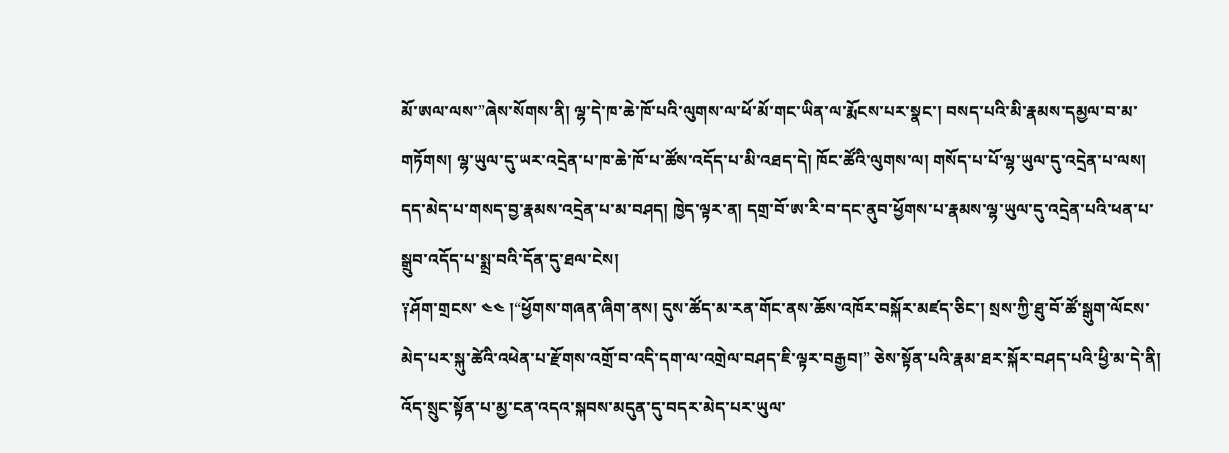མོ་ཨལ་ལས་”ཞེས་སོགས་ནི། ལྷ་དེ་ཁ་ཆེ་ཁོ་པའི་ལུགས་ལ་ཕོ་མོ་གང་ཡིན་ལ་རྨོངས་པར་སྣང་། བསད་པའི་མི་རྣམས་དམྱལ་བ་མ་གཏོགས། ལྷ་ཡུལ་དུ་ཡར་འདྲེན་པ་ཁ་ཆེ་ཁོ་པ་ཚོས་འདོད་པ་མི་འཐད་དེ། ཁོང་ཚོའི་ལུགས་ལ། གསོད་པ་པོ་ལྷ་ཡུལ་དུ་འདྲེན་པ་ལས། དད་མེད་པ་གསད་བྱ་རྣམས་འདྲེན་པ་མ་བཤད། ཁྱེད་ལྟར་ན། དགྲ་བོ་ཨ་རི་བ་དང་ནུབ་ཕྱོགས་པ་རྣམས་ལྷ་ཡུལ་དུ་འདྲེན་པའི་ཕན་པ་སྒྲུབ་འདོད་པ་སྨྲ་བའི་དོན་དུ་ཐལ་ངེས།
༑ཤོག་གྲངས་ ༤༤ །“ཕྱོགས་གཞན་ཞིག་ནས། དུས་ཚོད་མ་རན་གོང་ནས་ཆོས་འཁོར་བསྐོར་མཛད་ཅིང་། སྲས་ཀྱི་ཐུ་བོ་ཚོ་སྒུག་ལོངས་མེད་པར་སྐུ་ཚེའི་འཕེན་པ་རྫོགས་འགྲོ་བ་འདི་དག་ལ་འགྲེལ་བཤད་ཇི་ལྟར་བརྒྱབ།” ཅེས་སྟོན་པའི་རྣམ་ཐར་སྐོར་བཤད་པའི་ཕྱི་མ་དེ་ནི། འོད་སྲུང་སྟོན་པ་མྱ་ངན་འདའ་སྐབས་མདུན་དུ་བདར་མེད་པར་ཡུལ་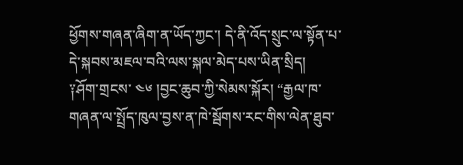ཕྱོགས་གཞན་ཞིག་ན་ཡོད་ཀྱང་། དེ་ནི་འོད་སྲུང་ལ་སྟོན་པ་དེ་སྐབས་མཇལ་བའི་ལས་སྐལ་མེད་པས་ཡིན་སྲིད།
༑ཤོག་གྲངས་ ༤༦ །བྱང་ཆུབ་ཀྱི་སེམས་སྐོར། “རྒྱལ་ཁ་གཞན་ལ་སྤྲོད་ཁུལ་བྱས་ན་ཁེ་སྦོགས་རང་གིས་ལེན་ཐུབ་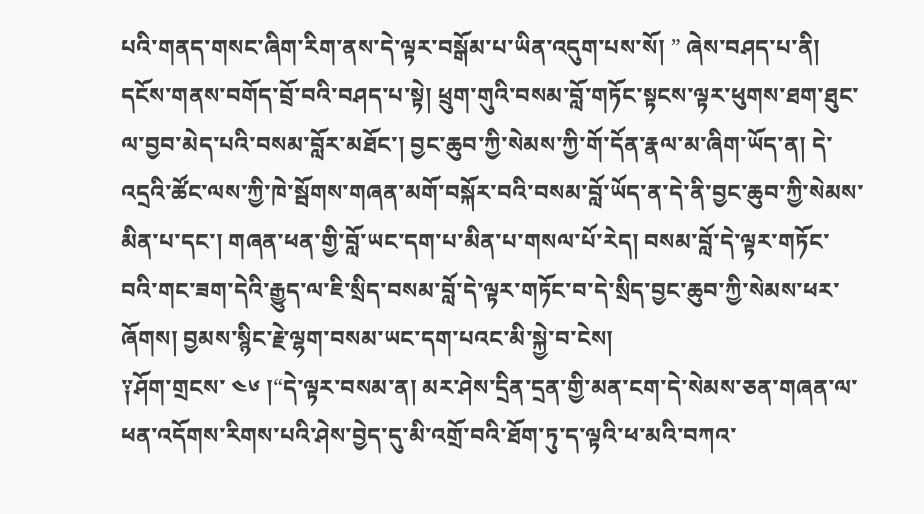པའི་གནད་གསང་ཞིག་རིག་ནས་དེ་ལྟར་བསྒོམ་པ་ཡིན་འདུག་པས་སོ། ” ཞེས་བཤད་པ་ནི། དངོས་གནས་བགོད་བྲོ་བའི་བཤད་པ་སྟེ། ཕྲུག་གུའི་བསམ་བློ་གཏོང་སྟངས་ལྟར་ཕུགས་ཐག་ཐུང་ལ་བྱབ་མེད་པའི་བསམ་བློར་མཐོང་། བྱང་ཆུབ་ཀྱི་སེམས་ཀྱི་གོ་དོན་རྣལ་མ་ཞིག་ཡོད་ན། དེ་འདྲའི་ཚོང་ལས་ཀྱི་ཁེ་སྦོགས་གཞན་མགོ་བསྐོར་བའི་བསམ་བློ་ཡོད་ན་དེ་ནི་བྱང་ཆུབ་ཀྱི་སེམས་མིན་པ་དང་། གཞན་ཕན་གྱི་བློ་ཡང་དག་པ་མིན་པ་གསལ་པོ་རེད། བསམ་བློ་དེ་ལྟར་གཏོང་བའི་གང་ཟག་དེའི་རྒྱུད་ལ་ཇི་སྲིད་བསམ་བློ་དེ་ལྟར་གཏོང་བ་དེ་སྲིད་བྱང་ཆུབ་ཀྱི་སེམས་ཕར་ཞོགས། བྱམས་སྙིང་རྗེ་ལྷག་བསམ་ཡང་དག་པའང་མི་སྐྱེ་བ་ངེས།
༑ཤོག་གྲངས་ ༤༦ །“དེ་ལྟར་བསམ་ན། མར་ཤེས་དྲིན་དྲན་གྱི་མན་ངག་དེ་སེམས་ཅན་གཞན་ལ་ཕན་འདོགས་རིགས་པའི་ཤེས་བྱེད་དུ་མི་འགྲོ་བའི་ཐོག་ཏུ་ད་ལྟའི་ཕ་མའི་བཀའ་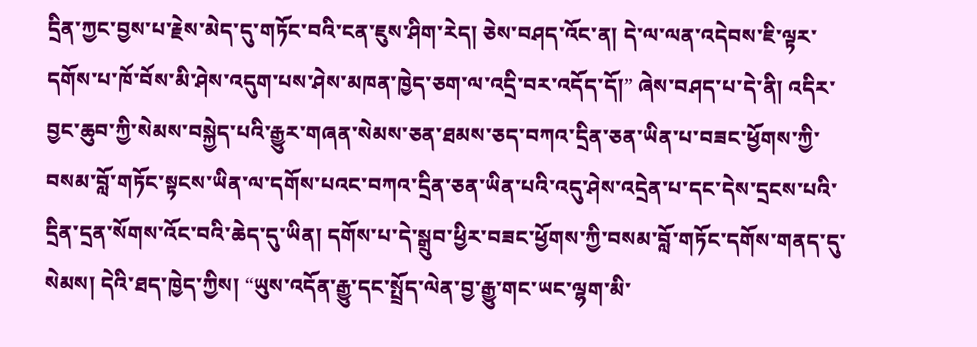དྲིན་ཀྱང་བྱས་པ་རྗེས་མེད་དུ་གཏོང་བའི་ངན་ཇུས་ཤིག་རེད། ཅེས་བཤད་འོང་ན། དེ་ལ་ལན་འདེབས་ཇི་ལྟར་དགོས་པ་ཁོ་བོས་མི་ཤེས་འདུག་པས་ཤེས་མཁན་ཁྱེད་ཅག་ལ་འདྲི་བར་འདོད་དོ།” ཞེས་བཤད་པ་དེ་ནི། འདིར་བྱང་ཆུབ་ཀྱི་སེམས་བསྐྱེད་པའི་རྒྱུར་གཞན་སེམས་ཅན་ཐམས་ཅད་བཀའ་དྲིན་ཅན་ཡིན་པ་བཟང་ཕྱོགས་ཀྱི་བསམ་བློ་གཏོང་སྟངས་ཡིན་ལ་དགོས་པའང་བཀའ་དྲིན་ཅན་ཡིན་པའི་འདུ་ཤེས་འདྲེན་པ་དང་དེས་དྲངས་པའི་དྲིན་དྲན་སོགས་འོང་བའི་ཆེད་དུ་ཡིན། དགོས་པ་དེ་སྒྲུབ་ཕྱིར་བཟང་ཕྱོགས་ཀྱི་བསམ་བློ་གཏོང་དགོས་གནད་དུ་སེམས། དེའི་ཐད་ཁྱེད་ཀྱིས། “ཡུས་འདོན་རྒྱུ་དང་སྤྲོད་ལེན་བྱ་རྒྱུ་གང་ཡང་ལྷག་མི་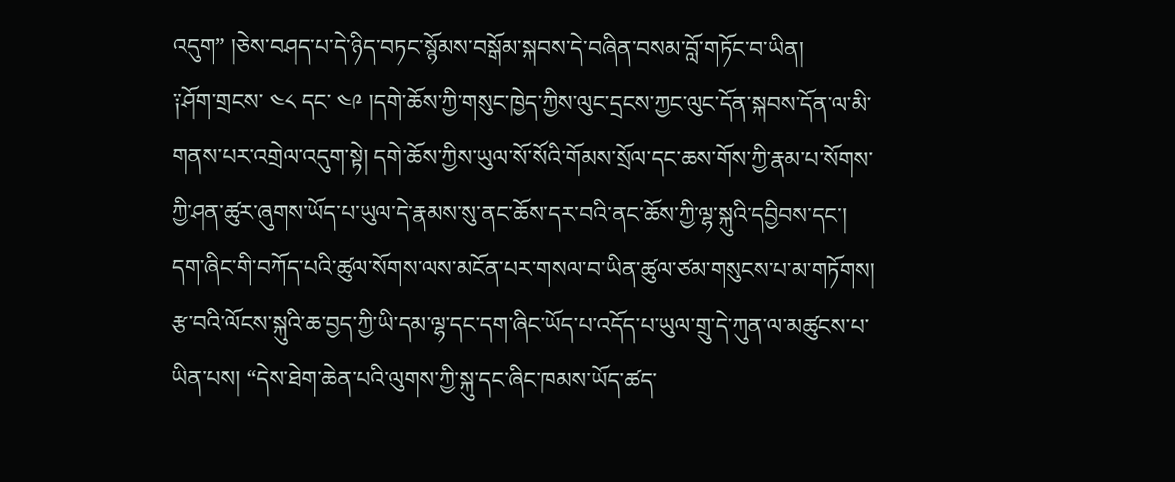འདུག” །ཅེས་བཤད་པ་དེ་ཉིད་བཏང་སྙོམས་བསྒོམ་སྐབས་དེ་བཞིན་བསམ་བློ་གཏོང་བ་ཡིན།
༑ཤོག་གྲངས་ ༤༨ དང་ ༤༩ །དགེ་ཆོས་ཀྱི་གསུང་ཁྱེད་ཀྱིས་ལུང་དྲངས་ཀྱང་ལུང་དོན་སྐབས་དོན་ལ་མི་གནས་པར་འགྲེལ་འདུག་སྟེ། དགེ་ཆོས་ཀྱིས་ཡུལ་སོ་སོའི་གོམས་སྲོལ་དང་ཆས་གོས་ཀྱི་རྣམ་པ་སོགས་ཀྱི་ཤན་ཚུར་ཞུགས་ཡོད་པ་ཡུལ་དེ་རྣམས་སུ་ནང་ཆོས་དར་བའི་ནང་ཆོས་ཀྱི་ལྷ་སྐུའི་དབྱིབས་དང་། དག་ཞིང་གི་བཀོད་པའི་ཚུལ་སོགས་ལས་མངོན་པར་གསལ་བ་ཡིན་ཚུལ་ཙམ་གསུངས་པ་མ་གཏོགས། རྩ་བའི་ལོངས་སྐུའི་ཆ་བྱད་ཀྱི་ཡི་དམ་ལྷ་དང་དག་ཞིང་ཡོད་པ་འདོད་པ་ཡུལ་གྲུ་དེ་ཀུན་ལ་མཚུངས་པ་ཡིན་པས། “དེས་ཐེག་ཆེན་པའི་ལུགས་ཀྱི་སྐུ་དང་ཞིང་ཁམས་ཡོད་ཚད་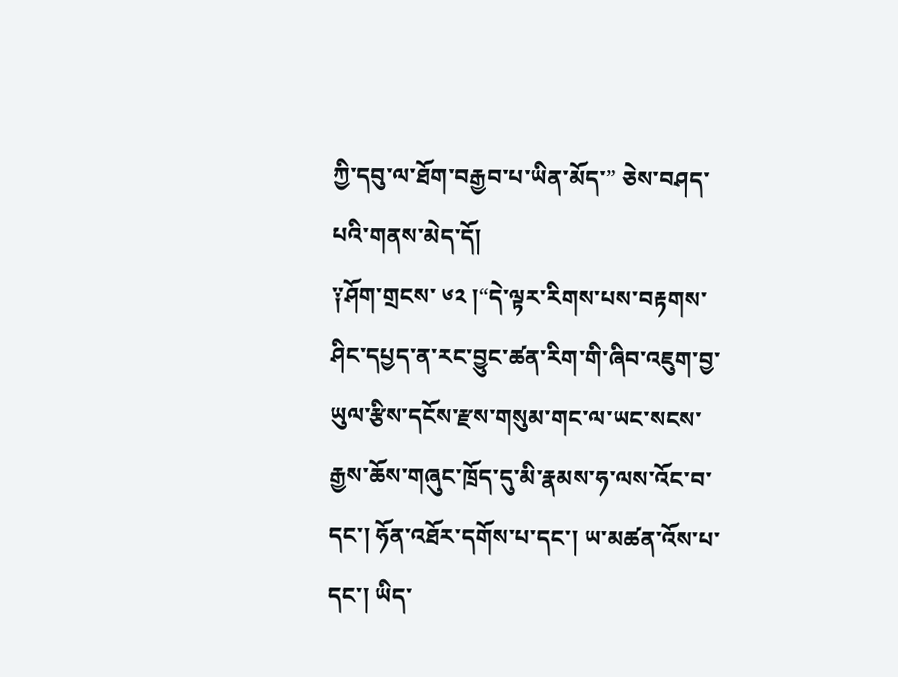ཀྱི་དབུ་ལ་ཐོག་བརྒྱབ་པ་ཡིན་མོད་” ཅེས་བཤད་པའི་གནས་མེད་དོ།
༑ཤོག་གྲངས་ ༦༢ །“དེ་ལྟར་རིགས་པས་བརྟགས་ཤིང་དཔྱད་ན་རང་བྱུང་ཚན་རིག་གི་ཞིབ་འཇུག་བྱ་ཡུལ་རྩིས་དངོས་རྫས་གསུམ་གང་ལ་ཡང་སངས་རྒྱས་ཆོས་གཞུང་ཁྲོད་དུ་མི་རྣམས་ཧ་ལས་འོང་བ་དང་། ཧོན་འཐོར་དགོས་པ་དང་། ཡ་མཚན་འོས་པ་དང་། ཡིད་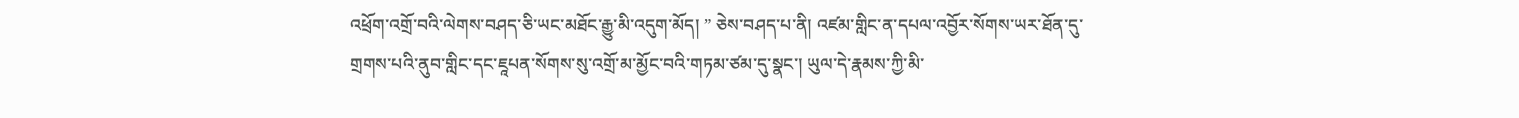འཕྲོག་འགྲོ་བའི་ལེགས་བཤད་ཅི་ཡང་མཐོང་རྒྱུ་མི་འདུག་མོད། ” ཅེས་བཤད་པ་ནི། འཛམ་གླིང་ན་དཔལ་འབྱོར་སོགས་ཡར་ཐོན་དུ་གྲགས་པའི་ནུབ་གླིང་དང་ཇཱཔན་སོགས་སུ་འགྲོ་མ་མྱོང་བའི་གཏམ་ཙམ་དུ་སྣང་། ཡུལ་དེ་རྣམས་ཀྱི་མི་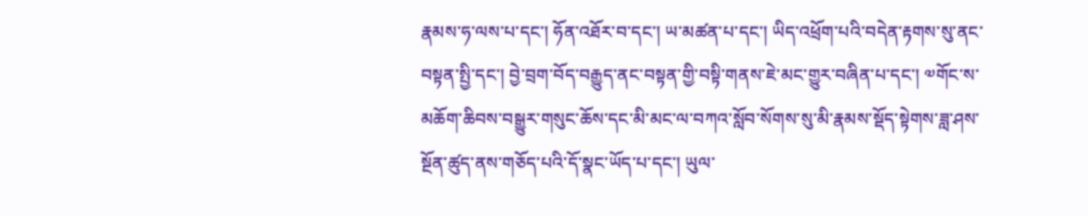རྣམས་ཧ་ལས་པ་དང་། ཧོན་འཐོར་བ་དང་། ཡ་མཚན་པ་དང་། ཡིད་འཕྲོག་པའི་བདེན་རྟགས་སུ་ནང་བསྟན་སྤྱི་དང་། བྱེ་བྲག་བོད་བརྒྱུད་ནང་བསྟན་གྱི་བསྟི་གནས་ཇེ་མང་གྱུར་བཞིན་པ་དང་། ༧གོང་ས་མཆོག་ཆིབས་བསྒྱུར་གསུང་ཆོས་དང་མི་མང་ལ་བཀའ་སློབ་སོགས་སུ་མི་རྣམས་སྡོད་སྟེགས་ཟླ་ཤས་སྔོན་ཚུད་ནས་གཅོད་པའི་དོ་སྣང་ཡོད་པ་དང་། ཡུལ་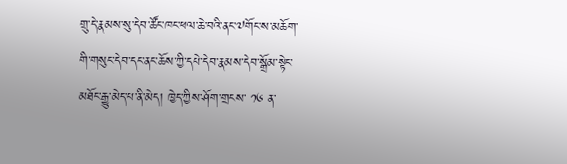གྲུ་དེ་རྣམས་སུ་དེབ་ཚོང་ཁང་ཕལ་ཆེ་བའི་ནང་༧གོང་ས་མཆོག་གི་གསུང་དེབ་དང་ནང་ཆོས་ཀྱི་དཔེ་དེབ་རྣམས་དེབ་སྒྲོམ་སྟེང་མཐོང་རྒྱུ་མེད་པ་ནི་མེད། ཁྱེད་ཀྱིས་ཤོག་གྲངས་ ༡༦ ན་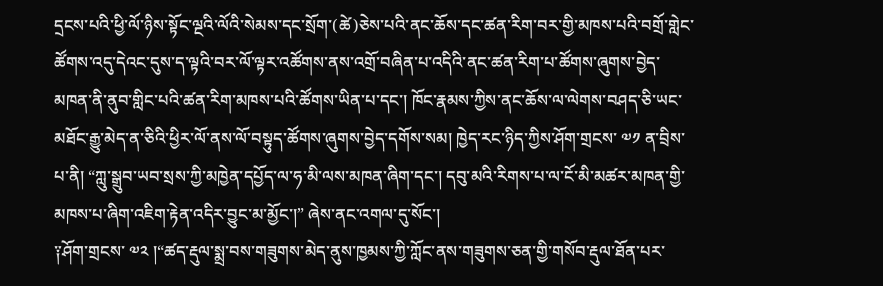དྲངས་པའི་ཕྱི་ལོ་ཉིས་སྟོང་ལྔའི་ལོའི་སེམས་དང་སྲོག་(ཚེ)ཅེས་པའི་ནང་ཆོས་དང་ཚན་རིག་བར་གྱི་མཁས་པའི་བགྲོ་གླེང་ཚོགས་འདུ་དེའང་དུས་ད་ལྟའི་བར་ལོ་ལྟར་འཚོགས་ནས་འགྲོ་བཞིན་པ་འདིའི་ནང་ཚན་རིག་པ་ཚོགས་ཞུགས་བྱེད་མཁན་ནི་ནུབ་གླིང་པའི་ཚན་རིག་མཁས་པའི་ཚོགས་ཡིན་པ་དང་། ཁོང་རྣམས་ཀྱིས་ནང་ཆོས་ལ་ལེགས་བཤད་ཅི་ཡང་མཐོང་རྒྱུ་མེད་ན་ཅིའི་ཕྱིར་ལོ་ནས་ལོ་བསྟུད་ཚོགས་ཞུགས་བྱེད་དགོས་སམ། ཁྱེད་རང་ཉིད་ཀྱིས་ཤོག་གྲངས་ ༧༡ ན་བྲིས་པ་ནི། “ཀླུ་སྒྲུབ་ཡབ་སྲས་ཀྱི་མཁྱེན་དཔྱོད་ལ་ཧ་མི་ལས་མཁན་ཞིག་དང་། དབུ་མའི་རིགས་པ་ལ་ངོ་མི་མཚར་མཁན་གྱི་མཁས་པ་ཞིག་འཇིག་རྟེན་འདིར་བྱུང་མ་མྱོང་།” ཞེས་ནང་འགལ་དུ་སོང་།
༑ཤོག་གྲངས་ ༧༢ །“ཚད་རྡུལ་སྨྲ་བས་གཟུགས་མེད་ནུས་ཁྱམས་ཀྱི་ཀློང་ནས་གཟུགས་ཅན་གྱི་གསོབ་རྡུལ་ཐོན་པར་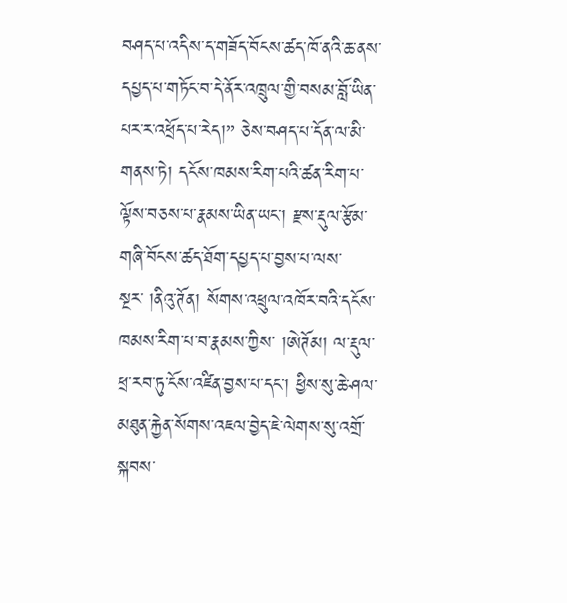བཤད་པ་འདིས་ད་གཟོད་བོངས་ཚད་ཁོ་ནའི་ཆ་ནས་དཔྱད་པ་གཏོང་བ་དེ་ནོར་འཁྲུལ་གྱི་བསམ་བློ་ཡིན་པར་ར་འཕྲོད་པ་རེད།” ཅེས་བཤད་པ་དོན་ལ་མི་གནས་ཏེ། དངོས་ཁམས་རིག་པའི་ཚན་རིག་པ་ལྟོས་བཅས་པ་རྣམས་ཡིན་ཡང་། རྫས་རྡུལ་རྩོམ་གཞི་བོངས་ཚད་ཐོག་དཔྱད་པ་བྱས་པ་ལས་སྔར་ །ནིའུ་ཊོན། སོགས་འཕྲུལ་འཁོར་བའི་དངོས་ཁམས་རིག་པ་བ་རྣམས་ཀྱིས་ །ཨེཊོམ། ལ་རྡུལ་ཕྲ་རབ་ཏུ་ངོས་འཛིན་བྱས་པ་དང་། ཕྱིས་སུ་ཆེ་ཤལ་མཐུན་རྐྱེན་སོགས་འཇལ་བྱེད་ཇེ་ལེགས་སུ་འགྲོ་སྐབས་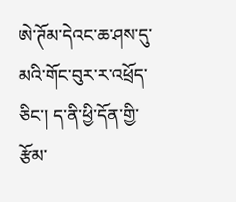ཨེ་ཊོམ་དེའང་ཆ་ཤས་དུ་མའི་གོང་བུར་ར་འཕྲོད་ཅིང་། ད་ནི་ཕྱི་དོན་གྱི་རྩོམ་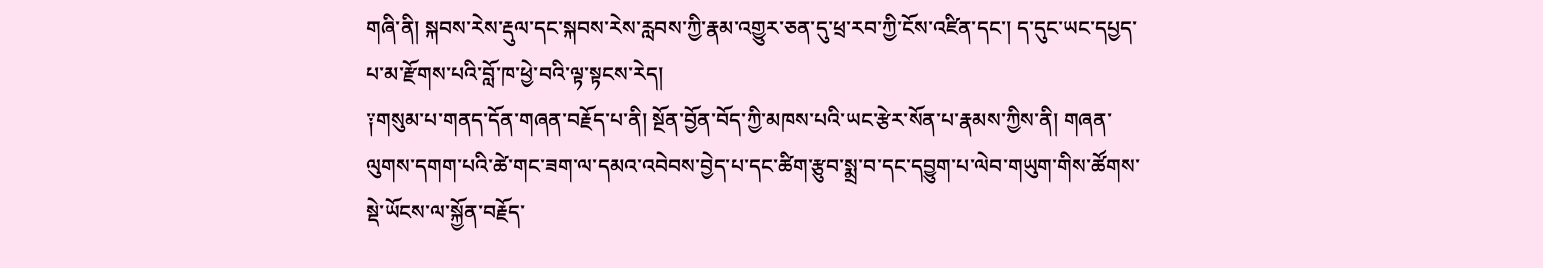གཞི་ནི། སྐབས་རེས་རྡུལ་དང་སྐབས་རེས་རླབས་ཀྱི་རྣམ་འགྱུར་ཅན་དུ་ཕྲ་རབ་ཀྱི་ངོས་འཛིན་དང་། ད་དུང་ཡང་དཔྱད་པ་མ་རྫོགས་པའི་བློ་ཁ་ཕྱེ་བའི་ལྟ་སྟངས་རེད།
༑གསུམ་པ་གནད་དོན་གཞན་བརྗོད་པ་ནི། སྔོན་བྱོན་བོད་ཀྱི་མཁས་པའི་ཡང་རྩེར་སོན་པ་རྣམས་ཀྱིས་ནི། གཞན་ལུགས་དགག་པའི་ཚེ་གང་ཟག་ལ་དམའ་འབེབས་བྱེད་པ་དང་ཚིག་རྩུབ་སྨྲ་བ་དང་དབྱུག་པ་ལེབ་གཡུག་གིས་ཚོགས་སྡེ་ཡོངས་ལ་སྐྱོན་བརྗོད་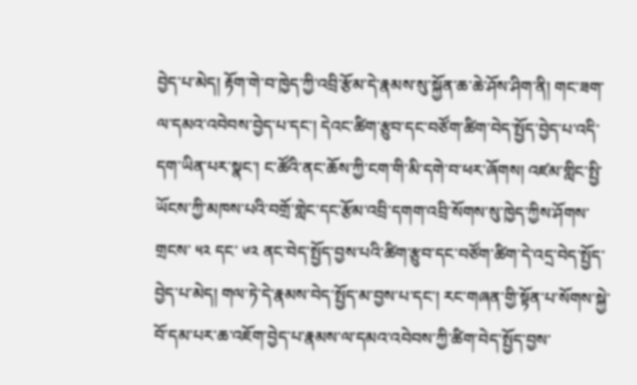བྱེད་པ་མེད། རྟོག་གེ་བ་ཁྱེད་ཀྱི་འབྲི་རྩོམ་དེ་རྣམས་སུ་སྐྱོན་ཆ་ཆེ་ཤོས་ཤིག་ནི། གང་ཟག་ལ་དམའ་འབེབས་བྱེད་པ་དང་། དེའང་ཚིག་རྩུབ་དང་བཙོག་ཚིག་བེད་སྤྱོད་བྱེད་པ་འདི་དག་ཡིན་པར་སྣང་། ང་ཚོའི་ནང་ཆོས་ཀྱི་ངག་གི་མི་དགེ་བ་ཕར་ཞོགས། འཛམ་གླིང་སྤྱི་ཡོངས་ཀྱི་མཁས་པའི་བགྲོ་གླེང་དང་རྩོམ་འབྲི་དགག་འབྲི་སོགས་སུ་ཁྱེད་ཀྱིས་ཤོགས་གྲངས་ ༥༢ དང་ ༦༢ ནང་བེད་སྤྱོད་བྱས་པའི་ཚིག་རྩུབ་དང་བཙོག་ཚིག་དེ་འདྲ་བེད་སྤྱོད་བྱེད་པ་མེད། གལ་ཏེ་དེ་རྣམས་བེད་སྤྱོད་མ་བྱས་པ་དང་། རང་གཞན་གྱི་སྟོན་པ་སོགས་སྐྱེ་བོ་དམ་པར་ཆ་འཇོག་བྱེད་པ་རྣམས་ལ་དམའ་འབེབས་ཀྱི་ཚིག་བེད་སྤྱོད་བྱས་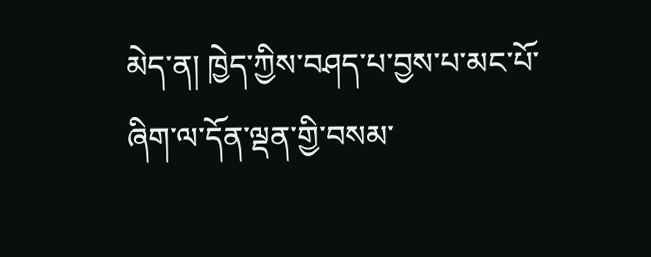མེད་ན། ཁྱེད་ཀྱིས་བཤད་པ་བྱས་པ་མང་པོ་ཞིག་ལ་དོན་ལྡན་གྱི་བསམ་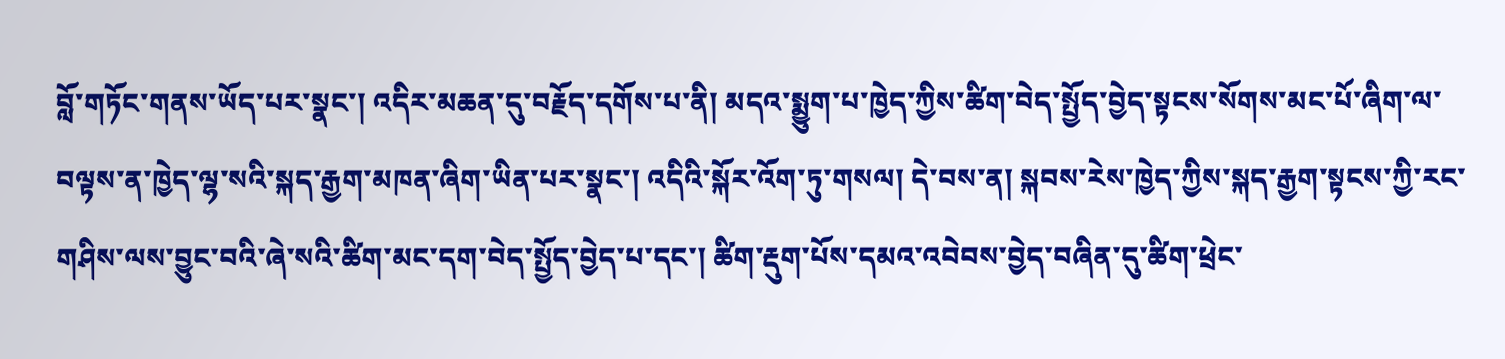བློ་གཏོང་གནས་ཡོད་པར་སྣང་། འདིར་མཆན་དུ་བརྗོད་དགོས་པ་ནི། མདའ་སྨྱུག་པ་ཁྱེད་ཀྱིས་ཚིག་བེད་སྤྱོད་བྱེད་སྟངས་སོགས་མང་པོ་ཞིག་ལ་བལྟས་ན་ཁྱེད་ལྷ་སའི་སྐད་རྒྱག་མཁན་ཞིག་ཡིན་པར་སྣང་། འདིའི་སྐོར་འོག་ཏུ་གསལ། དེ་བས་ན། སྐབས་རེས་ཁྱེད་ཀྱིས་སྐད་རྒྱག་སྟངས་ཀྱི་རང་གཤིས་ལས་བྱུང་བའི་ཞེ་སའི་ཚིག་མང་དག་བེད་སྤྱོད་བྱེད་པ་དང་། ཚིག་རྡུག་པོས་དམའ་འབེབས་བྱེད་བཞིན་དུ་ཚིག་ཕྲེང་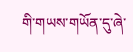གི་གཡས་གཡོན་དུ་ཞེ་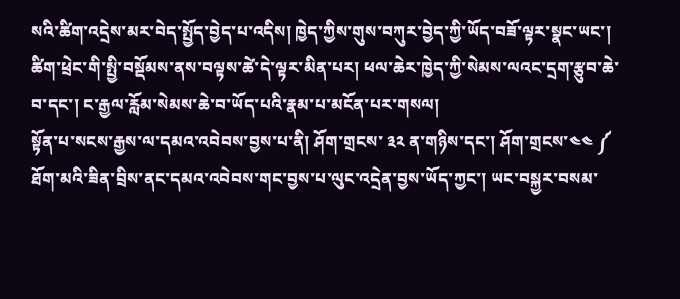སའི་ཚིག་འདྲེས་མར་བེད་སྤྱོད་བྱེད་པ་འདིས། ཁྱེད་ཀྱིས་གུས་བཀུར་བྱེད་ཀྱི་ཡོད་བཟོ་ལྟར་སྣང་ཡང་། ཚིག་ཕྲེང་གི་སྤྱི་བསྡོམས་ནས་བལྟས་ཚེ་དེ་ལྟར་མིན་པར། ཕལ་ཆེར་ཁྱེད་ཀྱི་སེམས་ལའང་དྲག་རྩུབ་ཆེ་བ་དང་། ང་རྒྱལ་རློམ་སེམས་ཆེ་བ་ཡོད་པའི་རྣམ་པ་མངོན་པར་གསལ།
སྟོན་པ་སངས་རྒྱས་ལ་དམའ་འབེབས་བྱས་པ་ནི། ཤོག་གྲངས་ ༣༢ ན་གཉིས་དང་། ཤོག་གྲངས་༤༤ ༼ ཐོག་མའི་ཟིན་བྲིས་ནང་དམའ་འབེབས་གང་བྱས་པ་ལུང་འདྲེན་བྱས་ཡོད་ཀྱང་། ཡང་བསྐྱར་བསམ་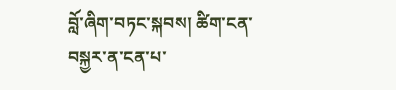བློ་ཞིག་བཏང་སྐབས། ཚིག་ངན་བསྐྱར་ན་ངན་པ་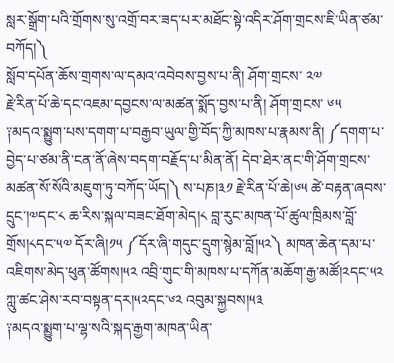སླར་སྒྲོག་པའི་གྲོགས་སུ་འགྲོ་བར་ཟད་པར་མཐོང་སྟེ་འདིར་ཤོག་གྲངས་ཇི་ཡིན་ཙམ་བཀོད།༽
སློབ་དཔོན་ཆོས་གྲགས་ལ་དམའ་འབེབས་བྱས་པ་ནི། ཤོག་གྲངས་ ༢༧
རྗེ་རིན་པོ་ཆེ་དང་འཇམ་དབྱངས་ལ་མཚན་སྨོད་བྱས་པ་ནི། ཤོག་གྲངས་ ༦༥
༑མདའ་སྨྱུག་པས་དགག་པ་བརྒྱབ་ཡུལ་གྱི་བོད་ཀྱི་མཁས་པ་རྣམས་ནི། ༼དགག་པ་བྱེད་པ་ཙམ་ནི་ངན་ནོ་ཞེས་བདག་བརྗོད་པ་མིན་ནོ། དེབ་ཐེར་ནང་གི་ཤོག་གྲངས་མཚན་སོ་སོའི་མཇུག་ཏུ་བཀོད་ཡོད།༽ ས་པཎ།༣༡ རྗེ་རིན་པོ་ཆེ།༦༥ ཚེ་བརྟན་ཞབས་དྲུང་།༧དང་༨ ཆ་རིས་སྐལ་བཟང་ཐོག་མེད།༨ བླ་རུང་མཁན་པོ་ཚུལ་ཁྲིམས་བློ་གྲོས།༨དང་༥༧ དོར་ཞི།༡༥ ༼དོར་ཞི་གདུང་དྲུག་སྙེམ་བློ།༥༢༽ མཁན་ཆེན་དམ་པ་འཇིགས་མེད་ཕུན་ཚོགས།༥༢ འབྲི་གུང་གི་མཁས་པ་དཀོན་མཆོག་རྒྱ་མཚོ།༢དང་༥༢ ཀླུ་ཚང་ཤེས་རབ་བསྟན་དར།༥༢དང་༦༢ འབུམ་སྐྱབས།༥༣
༑མདའ་སྨྱུག་པ་ལྷ་སའི་སྐད་རྒྱག་མཁན་ཡིན་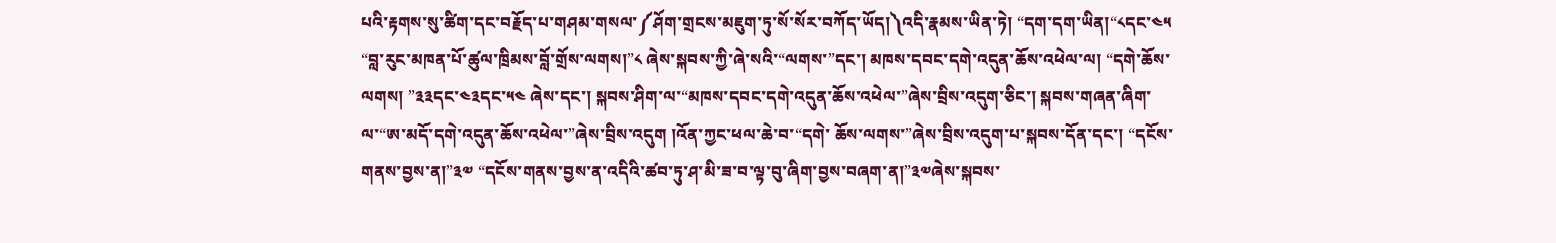པའི་རྟགས་སུ་ཚིག་དང་བརྗོད་པ་གཤམ་གསལ་༼ཤོག་གྲངས་མཇུག་ཏུ་སོ་སོར་བཀོད་ཡོད།༽འདི་རྣམས་ཡིན་ཏེ། “དག་དག་ཡིན།“༨དང་༤༥ “བླ་རུང་མཁན་པོ་ཚུལ་ཁྲིམས་བློ་གྲོས་ལགས།”༨ ཞེས་སྐབས་ཀྱི་ཞེ་སའི་“ལགས་”དང་། མཁས་དབང་དགེ་འདུན་ཆོས་འཕེལ་ལ། “དགེ་ཆོས་ལགས། ”༣༣དང་༤༣དང་༥༤ ཞེས་དང་། སྐབས་ཤིག་ལ་“མཁས་དབང་དགེ་འདུན་ཆོས་འཕེལ་”ཞེས་བྲིས་འདུག་ཅིང་། སྐབས་གཞན་ཞིག་ལ་“ཨ་མདོ་དགེ་འདུན་ཆོས་འཕེལ་”ཞེས་བྲིས་འདུག །འོན་ཀྱང་ཕལ་ཆེ་བ་“དགེ་ ཆོས་ལགས་”ཞེས་བྲིས་འདུག་པ་སྐབས་དོན་དང་། “དངོས་གནས་བྱས་ན།”༣༧ “དངོས་གནས་བྱས་ན་འདིའི་ཚབ་ཏུ་ཤ་མི་ཟ་བ་ལྟ་བུ་ཞིག་བྱས་བཞག་ན།”༣༧ཞེས་སྐབས་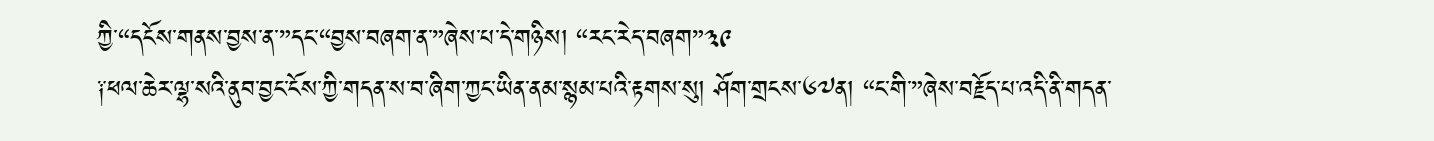ཀྱི་“དངོས་གནས་བྱས་ན་”དང་“བྱས་བཞག་ན་”ཞེས་པ་དེ་གཉིས། “རང་རེད་བཞག”༣༩
༑ཕལ་ཆེར་ལྷ་སའི་ནུབ་བྱང་ངོས་ཀྱི་གདན་ས་བ་ཞིག་ཀྱང་ཡིན་ནམ་སྙམ་པའི་རྟགས་སུ། ཤོག་གྲངས་༦༧ན། “ང་གི་”ཞེས་བརྗོད་པ་འདི་ནི་གདན་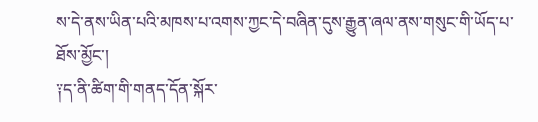ས་དེ་ནས་ཡིན་པའི་མཁས་པ་འགས་ཀྱང་དེ་བཞིན་དུས་རྒྱུན་ཞལ་ནས་གསུང་གི་ཡོད་པ་ཐོས་མྱོང་།
༑ད་ནི་ཚིག་གི་གནད་དོན་སྐོར་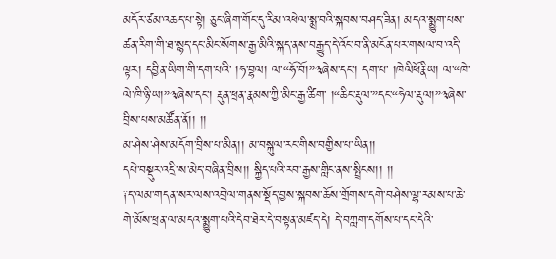མདོར་ཙམ་འཆད་པ་སྟེ། ཅུང་ཞིག་གོང་དུ་རིམ་འཕེལ་སྨྲ་བའི་སྐབས་བཤད་ཟིན། མདའ་སྨྱུག་པས་ཚན་རིག་གི་ཐ་སྙད་དང་མིང་སོགས་རྒྱ་མིའི་སྐད་ནས་བརྒྱུད་དེ་འོང་བ་ནི་མངོན་པར་གསལ་བ་འདི་ལྟར། དབྱིན་ཡིག་གི་དག་པའི་ །ཧ་བྷལ། ལ་“ཧོ་བོ།”༣ཞེས་དང་། དག་པ་ །ཁེལིཕོརྣིཡ། ལ་“ཁེ་ལེ་ཁི་ཉི་ཡ།”༣ཞེས་དང་། རྡུན་ཕྲན་རྣམས་ཀྱི་མིང་རྒྱ་ཚིག་ །“ཆིང་རྡུལ་”དང་“ཧེལ་རྡུལ།”༣ཞེས་བྲིས་པས་མཚོན་ནོ།། །།
མ་ཤེས་ཤེས་མདོག་བྲིས་པ་མིན།། མ་བསྐུལ་རང་གིས་བགྱིས་པ་ཡིན།།
དཔེ་བསྡུར་འདྲི་ས་མེད་བཞིན་བྲིས།། སྐྱིད་པའི་རབ་རྒྱས་གླིང་ནས་སྤྲིངས།། །།
༑ད་ལམ་གདན་སར་ལས་འབྲེལ་གནས་སྡོད་བྱས་སྐབས་ཆོས་གྲོགས་དགེ་བཤེས་ལྷ་རམས་པ་ཆེ་གེ་མོས་ཕྲན་ལ་མདའ་སྨྱུག་པའི་དེབ་ཐེར་དེ་བསྟན་མཛད་དེ། དེ་བཀླག་དགོས་པ་དང་དེའི་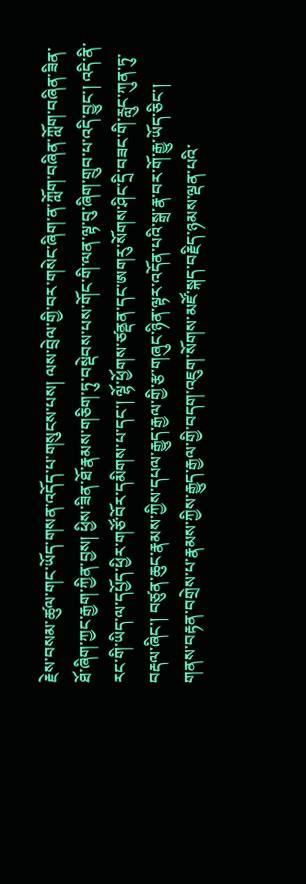རྗེས་བསམ་ཚུལ་གང་ཡོད་གསན་འདོད་པ་གསུངས་པས། ལས་བྲེལ་གྱི་བར་གསེང་ཞིག་ན་ཀློག་བཞིན་ཀློག་བཞིན་ཟིན་ཐོ་ཞིག་ཀྱང་རྒྱག་ཀྱིན་བྱས། ཕྱིས་ཟིན་ཐོ་རྣམས་གཅིག་ཏུ་བསྡེབས་པས་གོང་གི་ལན་ལྟ་བུ་ཞིག་གྲུབ་པ་འདི་བྱུང་། འདི་ནི་རང་གི་ཡིད་ལ་དཔྱོད་ཕྱིར་གཙོ་བོར་དམིགས་པ་དང་། ལྷོ་ཕྱོགས་ཙནྡན་དང་ཨགརུ་སོགས་ཤིང་དྲི་བཟང་གི་རླུང་ཀུན་ཏུ་བརྡལ་ཞིང་། བཙུན་ཆུང་རྣམས་ཀྱིས་དཔལ་རྒྱུད་རྒྱལ་གྱི་རྩ་གཞུང་ཉིན་ལྟར་འདོན་པའི་སྒྲ་རྣ་བར་གོ་རྒྱུ་ཡོད་ཅིང་། གནས་བརྟན་བགྲེས་པ་རྣམས་ཀྱིས་རྒྱུད་རྒྱལ་གྱི་བདག་འཇུག་སོགས་མཛོ་སྐད་བརྗིད་ཉམས་ལྡན་པའི་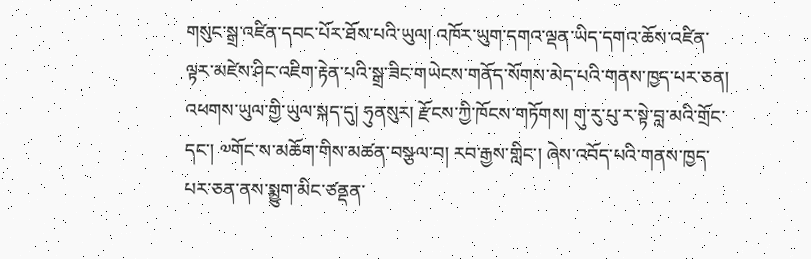གསུང་སྒྲ་འཛིན་དབང་པོར་ཐོས་པའི་ཡུལ། འཁོར་ཡུག་དགའ་ལྡན་ཡིད་དགའ་ཆོས་འཛིན་ལྟར་མཛེས་ཤིང་འཇིག་རྟེན་པའི་སྒྲ་ཟིང་གཡེངས་གནོད་སོགས་མེད་པའི་གནས་ཁྱད་པར་ཅན། འཕགས་ཡུལ་གྱི་ཡུལ་སྐད་དུ། ཧུནསུར། རྫོངས་ཀྱི་ཁོངས་གཏོགས། གུ་རུ་པུ་ར་སྟེ་བླ་མའི་གྲོང་དང་། ༧གོང་ས་མཆོག་གིས་མཚན་བསྩལ་བ། རབ་རྒྱས་གླིང་། ཞེས་འབོད་པའི་གནས་ཁྱད་པར་ཅན་ནས་སྨྱུག་མིང་ཙནྡན་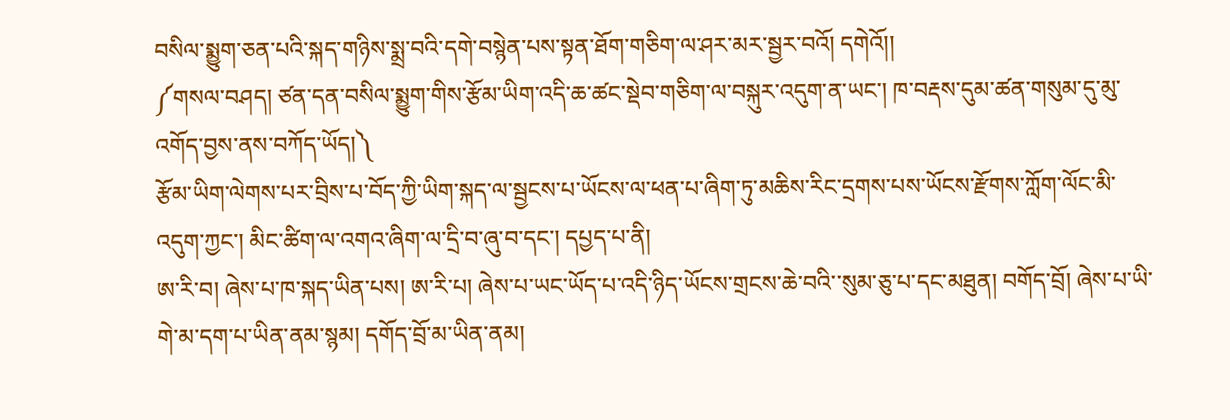བསིལ་སྨྱུག་ཅན་པའི་སྐད་གཉིས་སྨྲ་བའི་དགེ་བསྙེན་པས་སྟན་ཐོག་གཅིག་ལ་ཤར་མར་སྦྱར་བའོ། དགེའོ།།
༼གསལ་བཤད། ཙན་དན་བསིལ་སྨྱུག་གིས་རྩོམ་ཡིག་འདི་ཆ་ཚང་སྡེབ་གཅིག་ལ་བསྐུར་འདུག་ན་ཡང་། ཁ་བརྡས་དུམ་ཚན་གསུམ་དུ་མུ་འགོད་བྱས་ནས་བཀོད་ཡོད།༽
རྩོམ་ཡིག་ལེགས་པར་བྲིས་པ་བོད་ཀྱི་ཡིག་སྐད་ལ་སྦྱངས་པ་ཡོངས་ལ་ཕན་པ་ཞིག་ཏུ་མཆིས་རིང་དྲགས་པས་ཡོངས་རྫོགས་ཀློག་ལོང་མི་འདུག་ཀྱང་། མིང་ཚིག་ལ་འགའ་ཞིག་ལ་དྲི་བ་ཞུ་བ་དང་། དཔྱད་པ་ནི།
ཨ་རི་བ། ཞེས་པ་ཁ་སྐད་ཡིན་པས། ཨ་རི་པ། ཞེས་པ་ཡང་ཡོད་པ་འདི་ཉིད་ཡོངས་གྲངས་ཆེ་བའི་་སུམ་ཅུ་པ་དང་མཐུན། བགོད་བྲོ། ཞེས་པ་ཡི་གེ་མ་དག་པ་ཡིན་ནམ་སྙམ། དགོད་བྲོ་མ་ཡིན་ནམ།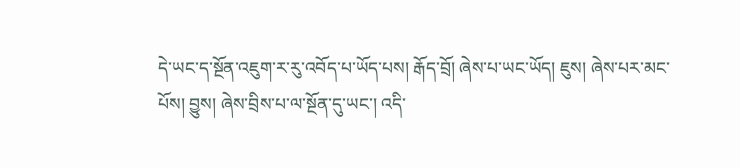དེ་ཡང་ད་སྔོན་འཇུག་ར་རུ་འབོད་པ་ཡོད་པས། རྒོད་བྲོ། ཞེས་པ་ཡང་ཡོད། ཇུས། ཞེས་པར་མང་པོས། བྱུས། ཞེས་བྲིས་པ་ལ་སྔོན་དུ་ཡང་། འདི་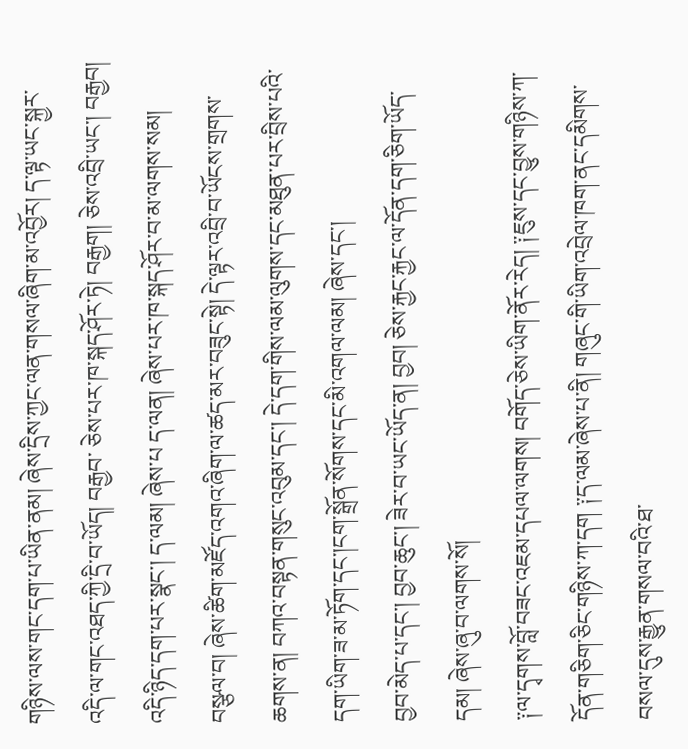གཉིས་ལས་གང་དག་པ་ཡིན་ནམ། ཞེས་དྲིས་ཀྱང་ལན་གསལ་ཞིག་མ་འབྱོར། ད་ལྟ་ཡང་སྐྱར་འདི་ལ་གང་འཐད་ཀྱི་དྲི་བ་ཡོད། བརྒྱབ་ ཅེས་པར་ཁ་སྐད་ཤོར་ཏེ། བརྒྱག། ཅེས་འབྲི་ཡང་། བརྒྱབ། འདི་ཉིད་དག་པར་སྣང་། ད་ལམ། ཞེས་པ ད་ལན། ཞེས་པར་ཁ་སྐད་ཤོར་བ་མ་ལགས་སམ། བསྩལ་བ། ཞེས་ཚིག་མཛོད་འགའ་ཞིག་ལ་ཚད་མར་བཟུང་སྟེ། དེ་ལྟར་འབྲི་བ་ཡོངས་གྲགས་ཆགས་ན། བཀའ་བསྟན་གསུང་འབུམ་དང་། དེ་དག་གིས་ལམ་ལུགས་དང་མཐུན་པར་བྲིས་པའི་དག་ཡིག་ཟ་མ་ཏོག་དང་།ངག་སྒྲོན་སོགས་དང་མི་འགལ་ལམ། ཞེས་དང་།
བྱབ་མེད་པ་དང་། བྱབ་ཆུང་། ཟེར་བ་ཡང་ཡོད་ན། བྱབ། ཅེས་རྐྱང་རྐྱང་ལ་དོན་དག་ཅིག་ཡོད་དམ། ཞེས་ཞུ་བ་ལགས་སོ།
༑ལ་དྭགས་བློ་བཟང་འཇམ་དཔལ་ལགས། བགོད་ཅེས་ཡིག་ནོར་རེད། ༑ཇུས་དང་བྱུས་གཉིས་ཀ་དོན་གཅིག་ཅིང་གཉིས་ཀ་དག ༑ད་ལམ་ཞེས་པ་ནི། གཞུང་གི་ཡིག་འབྲེལ་ཁག་ནང་དམིགས་བསལ་དུས་རྒྱུན་གསལ་བའི་ཐ་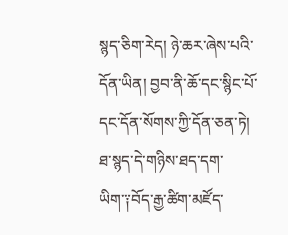སྙད་ཅིག་རེད། ཉེ་ཆར་ཞེས་པའི་དོན་ཡིན། བྱབ་ནི་ཆོ་དང་སྙིང་པོ་དང་དོན་སོགས་ཀྱི་དོན་ཅན་ཏེ། ཐ་སྙད་དེ་གཉིས་ཐད་དག་ཡིག་༑བོད་རྒྱ་ཚིག་མཛོད་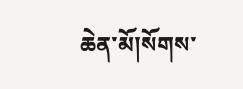ཆེན་མོ།སོགས་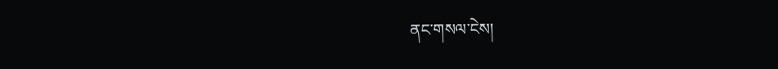ནང་གསལ་ངེས།